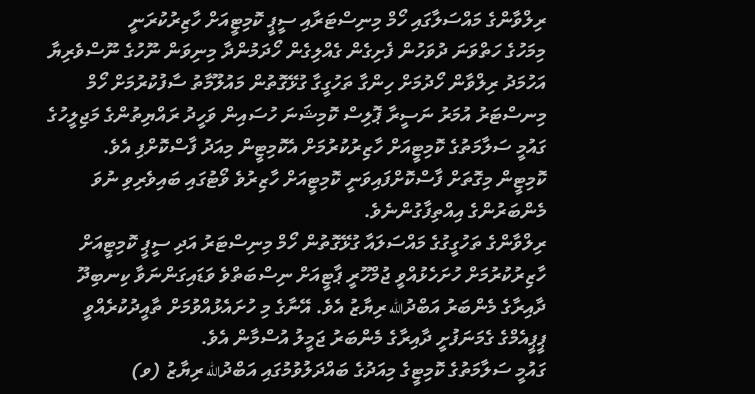ރިލްވާންގެ މައްސަލާގައި ހޯމް މިނިސްޓަރާއި ސީޕީ ކޮމިޓީއަށް ހާޒިރުކުރަނީ
މިމަހުގެ ހަތްވަނަ ދުވަހުން ފެށިގެން ގެއްލިގެން ހޯދަމުންދާ މިނިވަން ނޫހުގެ ނޫސްވެރިޔާ އަހުމަދު ރިލްވާން ހޯދުމަށް ހިންގާ ތަހުގީގާ ގުޅޭގޮތުން މައުލޫމާތު ސާފުކުރުމަށް ހޯމް މިނސްޓަރު އުމަރު ނަސީރާ ޕޮލިސް ކޮމިޝަނަ ހުސައިން ވަހީދު ރައްޔިތުންގެ މަޖިލީހުގެ ގައުމީ ސަލާމަތުގެ ކޮމިޓީއަށް ހާޒިރުކުރުމަށް އެކޮމިޓީން މިއަދު ފާސްކޮށްފި އެވެ.
ކޮމިޓީން މިގޮތަށް ފާސްކޮށްފައިވަނީ ކޮމިޓީއަށް ހާޒިރުވެ ވޯޓުގައި ބައިވެރިވި ނުވަ މެންބަރުންގެ އިއްތިފާގުންނެވެ.
ރިލްވާންގެ ތަހުގީގުގެ މައްސަލައާ ގުޅޭގޮތުން ހޯމް މިނިސްޓަރު އަދި ސީޕީ ކޮމިޓީއަށް ހާޒިރުކުރުމަށް ހުށަހެޅުއްވީ ޖުމްހޫރީ ޕާޓީއަށް ނިސްބަތްވެ ވަޑައިގަންނަވާ ކިނބިދޫ ދާއިރާގެ މެންބަރު އަބްދުالله ރިޔާޒު އެވެ. އޭނާގެ މި ހުށައެޅުއްވުމަށް ތާއީދުކުރެއްވީ ޕީޕީއެމްގެ ގެމަނަފުށީ ދާއިރާގެ މެންބަރު ޖަމީލު އުސްމާން އެވެ.
ގައުމީ ސަލާމަތުގެ ކޮމިޓީގެ މިއަދުގެ ބައްދަލުވުމުގައި އަބްދުالله ރިޔާޒު (ވ)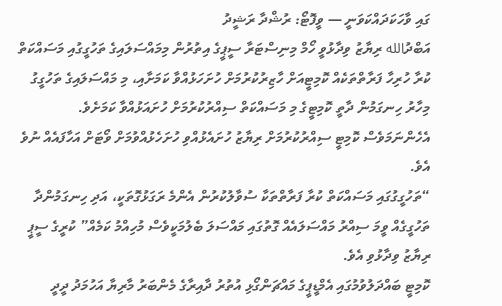ގައި ވާހަކަދައްކަވަނީ — ވީފޮޓޯ: ރުޝްދާ ރަޝީދު
އަބްދުالله ރިޔާޒު ވިދާޅުވީ ހޯމް މިނިސްޓަރާ ސީޕީގެ އިތުރުން މިމައްސަލައިގެ ތަހުގީގުއި މަސައްކަތް ކުރާ ހުރިހާ ފަރާތްތަކެއް ކޮމިޓީއަށް ހާޒިރުކުރުމަށް ހުށަހަޅުއްވާ ކަމަށާއި، މި މައްސަލައިގެ ތަހުގީގު މިހާރު ހިނގަމުން ދާތީ ކޮމިޓީގެ މި މަސައްކަތް ސިއްރުކުރުމަށް ހުށައަޅުއްވާ ކަމަށެވެ. އެހެންނަމަވެސް ކޮމިޓީ ސިއްރުކުރުމަށް ރިޔާޒު ހުށައެޅުއްވި ހުށަހެޅުއްވުމަށް ވޯޓަށް އަހާފައެއް ނުވެ އެވެ.
“ތަހުގީގުގައި މަސައްކަތް ކުރާ ފަރާތްތަކާ ސުވާލުކުރުން އެންމެ ރަގަޅުގޮތަކީ، އަދި ހިނގަމުންދާ ތަހުގީގެއް ވީމަ ސިއްރު މައްސަލައެއް ގޮތުގައި މައްސަލަ ބެލުމަކީވެސް މުހިއްމު ކަމެއް” ކުރީގެ ސީޕީ ރިޔާޒު ވިދާޅުވި އެވެ.
ކޮމިޓީ ބައްދަލުވުމުގައި އެމްޑީޕީގެ މައްޗަންގޯޅި އުތުރު ދާއިރާގެ މެންބަރު މާރިޔާ އަހުމަދު ދީދީ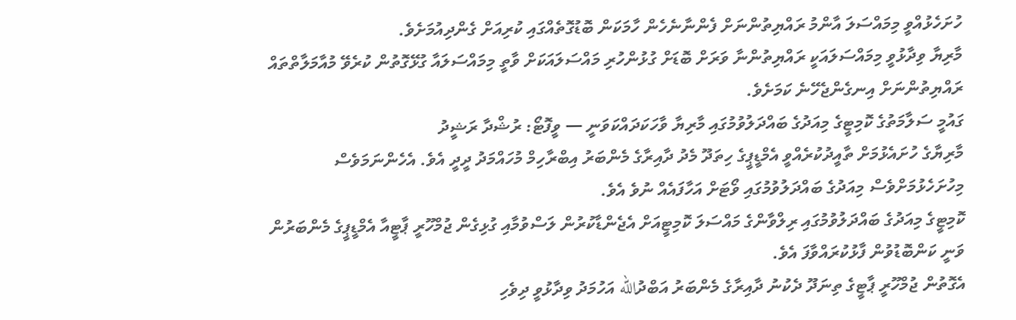ހުށަހެޅުއްވީ މިމައްސަލަ އާންމު ރައްޔިތުންނަށް ފެންނާނެހެން ހާމަކަން ބޮޑުގޮތެއްގައި ކުރިއަށް ގެންދިއުމަށެވެ.
މާރިޔާ ވިދާޅުވީ މިމައްސަލައަކީ ރައްޔިތުންނާ ވަރަށް ބޮޑަށް ގުޅުންހުރި މައްސަލައަކަށް ވާތީ މިމައްސަލައާ ގުޅޭގޮތުން ކުރެވޭ މުއާމަލާތްތައް ރައްޔިތުންނަށް އިނގެންޖެހޭނެ ކަމަށެވެ.
ގައުމީ ސަލާމަތުގެ ކޮމިޓީގެ މިއަދުގެ ބައްދަލުވުމުގައި މާރިޔާ ވާހަކަދައްކަވަނީ — ވީފޮޓޯ: ރުޝްދާ ރަޝީދު
މާރިޔާގެ ހުށައެޅުމަށް ތާއީދުކުރެއްވީ އެމްޑީޕީގެ ހިތަދޫ މެދު ދާއިރާގެ މެންބަރު އިބްރާހިމް މުހައްމަދު ދީދީ އެވެ. އެހެންނަމަވެސް މިހުށަހެޅުމަށްވެސް މިއަދުގެ ބައްދަލުވުމުގައި ވޯޓަށް އަހާފައެއް ނުވެ އެވެ.
ކޮމިޓީގެ މިއަދުގެ ބައްދަލުވުމުގައި ރިލްވާންގެ މައްސަލަ ކޮމިޓީއަށް އެޖެންޑާކުރުން ލަސްވުމާއި ގުޅިގެން ޖުމްހޫރީ ޕާޓީއާ އެމްޑީޕީގެ މެންބަރުން ވަނީ ކަންބޮޑުވުން ފާޅުކުރައްވާފަ އެވެ.
އެގޮތުން ޖުމްހޫރީ ޕާޓީގެ ތިނަދޫ ދެކުނު ދާއިރާގެ މެންބަރު އަބްދުالله އަހުމަދު ވިދާޅުވީ ދިވެހި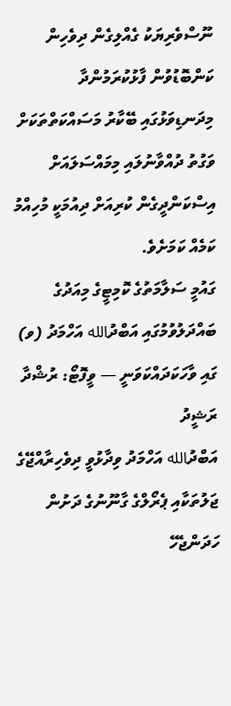ނޫސްވެރިޔަކު ގެއްލިގެން ދިވެހިން ކަންބޮޑުވުން ފާޅުކުރަމުންދާ މިދަނޑިވަޅުގައި ބޭކާރު މަސައްކަތްތަކަށް ވަގުތު ދުއްވާނުލައި މިމައްސަލައަށް އިސްކަންދީގެން ކުރިއަށް ދިއުމަކީ މުހިއްމު ކަމެއް ކަމަށެވެ.
ގައުމީ ސަލާމަތުގެ ކޮމިޓީގެ މިއަދުގެ ބައްދަލުވުމުގައި އަބްދުالله އަހްމަދު (ވ) ގައި ވާހަކަދައްކަވަނީ — ވީފޮޓޯ: ރުޝްދާ ރަޝީދު
އަބްދުالله އަހްމަދު ވިދާޅުވީ ދިވެހިރާއްޖޭގެ ޖަލުތަކާއި ޕެރޯލްގެ ގާނޫނުގެ ދަށުން ހަދަންޖެހޭ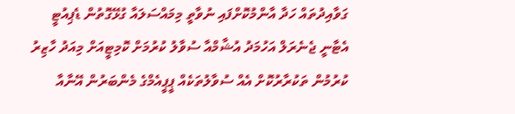ގަވާއިދުތައް ހަދާ އާންމުކޮށްފައި ނުވާތީ މިމައްސަލައާ ގުޅޭގޮތުން ޑެޕިއުޓީ އެޓާނީ ޖެނެރަލް އަހުމަދު އުޝާމްއާ ސުވާލު ކުރުމަށް ކޮމިޓީއަށް މިއަދު ހާޒިރު ކުރުމުން ތަކުރާރުކޮށް އެއް ސުވާލުތަކެއް ޕީޕީއެމްގެ މެންބަރުން އޭނާއާ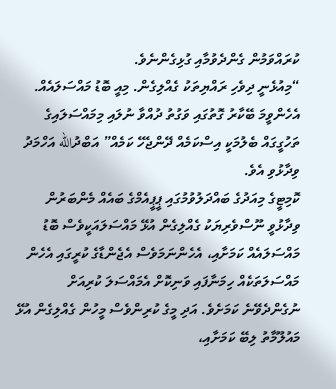ކުރައްވަމުން ގެންދެވުމާއި ގުޅިގެންނެވެ.
“މިއުޅެނީ ދިވެހި ރައްޔިތަކު ގެއްލިގެން. މިއީ ބޮޑު މައްސަލައެއް. އެހެންވީމަ ބޭކާރު ގޮތުގައި ވަގުތު ދުއްވާ ނުލައި މިމައްސަލައިގެ ތަހުގީގައް ބެލުމަކީ އިސްކަމެއް ދޭންޖެހޭ ކަމެއް” އަބްދުالله އަހްމަދު ވިދާޅުވި އެވެ.
ކޮމިޓީގެ މިއަދުގެ ބައްދަލުވުމުގައި ޕީޕީއެމްގެ ބައެއް މެންބަރުން ވިދާޅުވީ ނޫސްވެރިޔަކު ގެއްލިގެން އުޅޭ މައްސަލައަކީވެސް ބޮޑު މައްސަލައެއް ކަމަށާއި، އެހެންނަމަވެސް އެޖެންޑާގެ ކުރީގައި އެހެން މައްސަލަތަކެއް ހިމަނާފައި ވަނިކޮށް އެމައްސަލަ ކުރިއަށް ނުގެންދެވޭނެ ކަމަށެވެ. އަދި މީގެ ކުރިންވެސް މީހުން ގެއްލިގެން އުޅޭ މައުލޫމާތު ލިބޭ ކަމަށާއި،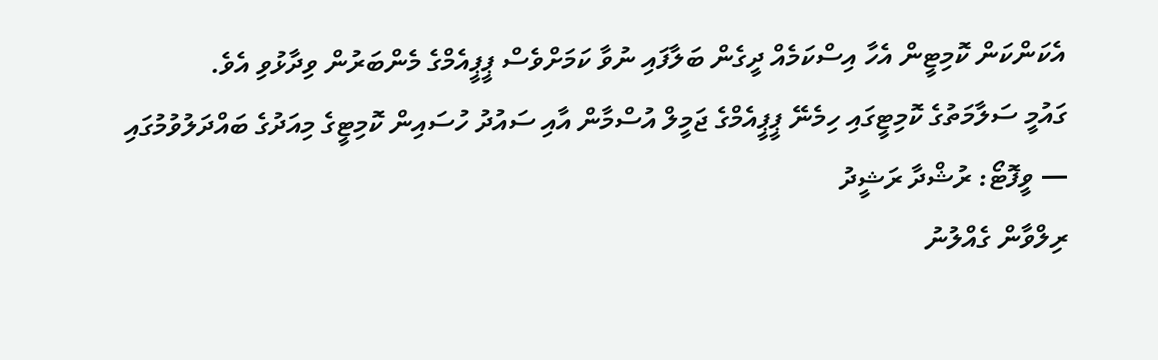އެކަންކަން ކޮމިޓީން އެހާ އިސްކަމެއް ދީގެން ބަލާފައި ނުވާ ކަމަށްވެސް ޕީޕީއެމްގެ މެންބަރުން ވިދާޅުވި އެވެ.
ގައުމީ ސަލާމަތުގެ ކޮމިޓީގައި ހިމެނޭ ޕީޕީއެމްގެ ޖަމީލް އުސްމާން އާއި ސައުދު ހުސައިން ކޮމިޓީގެ މިއަދުގެ ބައްދަލުވުމުގައި — ވީފޮޓޯ: ރުޝްދާ ރަޝީދު
ރިލްވާން ގެއްލުނު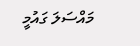މައްސަލަ ގައުމީ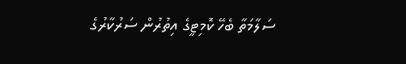ސަލާމަތާ ބެހޭ ކޮމިޓީގެ އިތުރުން ސަރުކާރުގެ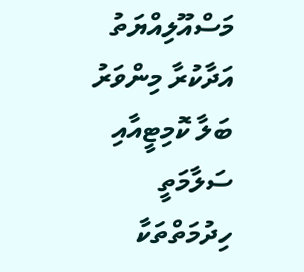މަސްއޫލިއްޔަތު އަދާކުރާ މިންވަރު ބަލާ ކޮމިޓީއާއި ސަލާމަތީ ހިދުމަތްތަކާ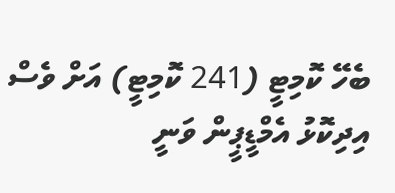ބެހޭ ކޮމިޓީ (241 ކޮމިޓީ) އަށް ވެސް އިދިކޮޅު އެމްޑީޕީން ވަނީ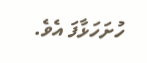ހުށަހަޅާފަ އެވެ.